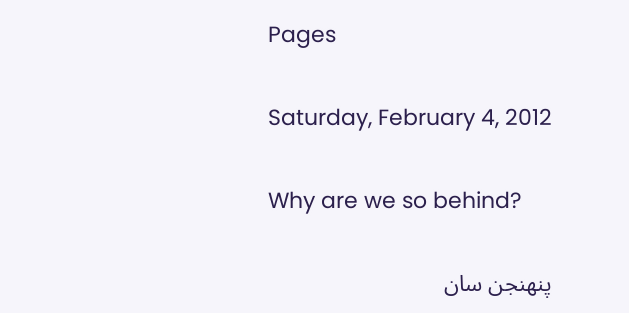Pages

Saturday, February 4, 2012

Why are we so behind?

پنھنجن سان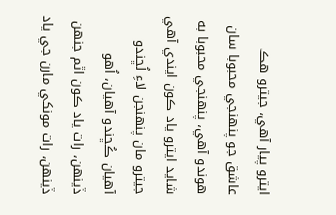ايترو پيار آھي، جيترو ھڪ عاشق جو پنھنجي محبوبا سان ھوندو آھي، پنھنجي محبوبا به شايد ايترو ياد ڪون ايندي آھي جيترو مان پنھنجن لاءِ لُڇندو آھيان ڪُڇندو آھيان، اُھو ڏينھن، رات ياد ڪون اٿم جنھن ڏينھن، رات مونکي مارن جي ياد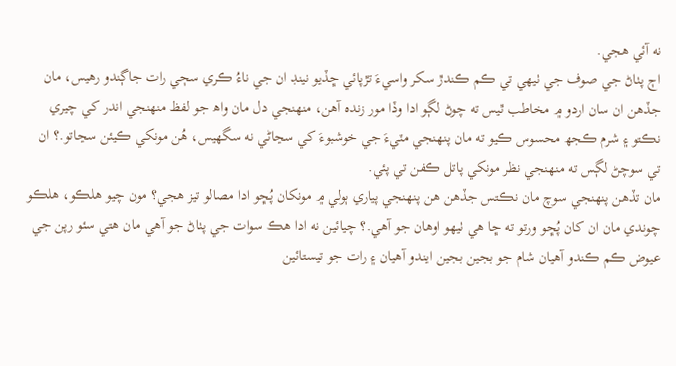نه آئي ھجي.
اڄ پٺاڻ جي صوف جي ٺيھي تي ڪم ڪندڙ سکر واسيءَ تڙپائي ڇڏيو نينڊ ان جي ناءُ ڪري سڄي رات جاڳندو رھيس، مان جڏھن ان سان اردو ۾ مخاطب ٿيس ته چوڻ لڳو ادا وڏا مور زنده آھن، منھنجي دل مان واھ جو لفظ منھنجي اندر کي چيري نڪتو ۽ شرم ڪجھ محسوس ڪيو ته مان پنھنجي مٽيءَ جي خوشبوءَ کي سڃاڻي نه سگھيس، ھُن مونکي ڪيئن سڃاتو.؟ ان تي سوچڻ لڳس ته منھنجي نظر مونکي پاتل ڪفن تي پئي.
مان تڏھن پنھنجي سوچ مان نڪتس جڏھن ھن پنھنجي پياري ٻولي ۾ مونکان پُڇو ادا مصالو تيز ھجي؟ مون چيو ھلڪو، ھلڪو چوندي مان ان کان پُڇو ورتو ته ڇا ھي ٺيھو اوھان جو آھي.؟ چيائين نه ادا ھڪ سوات جي پٺاڻ جو آھي مان ھتي سئو رپن جي عيوض ڪم ڪندو آھيان شام جو بجين بجين ايندو آھيان ۽ رات جو تيستائين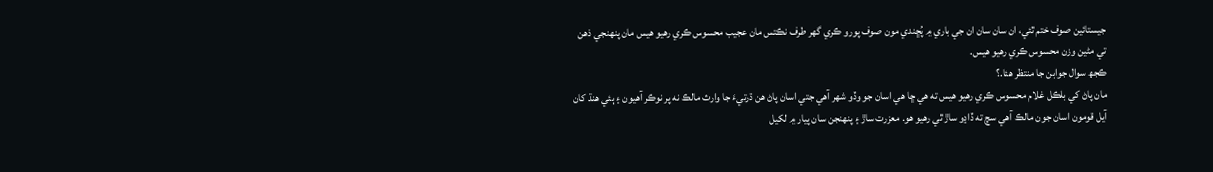جيستائين صوف ختم ٿئي، ان سان سان ان جي باري ۾ پُڇندي مون صوف پورو ڪري گھر طرف نڪتس مان عجيب محسوس ڪري رھيو ھيس مان پنھنجي ذھن تي مڻين وزن محسوس ڪري رھيو ھيس.
ڪجھ سوال جوابن جا منتظر ھئا.؟
مان پاڻ کي بلڪل غلام محسوس ڪري رھيو ھيس ته ھي ڇا ھي اسان جو وڏو شھر آھي جتي اسان پاڻ ھن ڌرتيءَ جا وارث مالڪ نه پر نوڪر آھيون ۽ ٻئي ھنڌ کان آيل قومون اسان جون مالڪ آھي سچ ته ڏاڍو ساڙ ٿي رھيو ھو. معزرت ساڙ ۽ پنھنجن سان پيار ۾ لکيل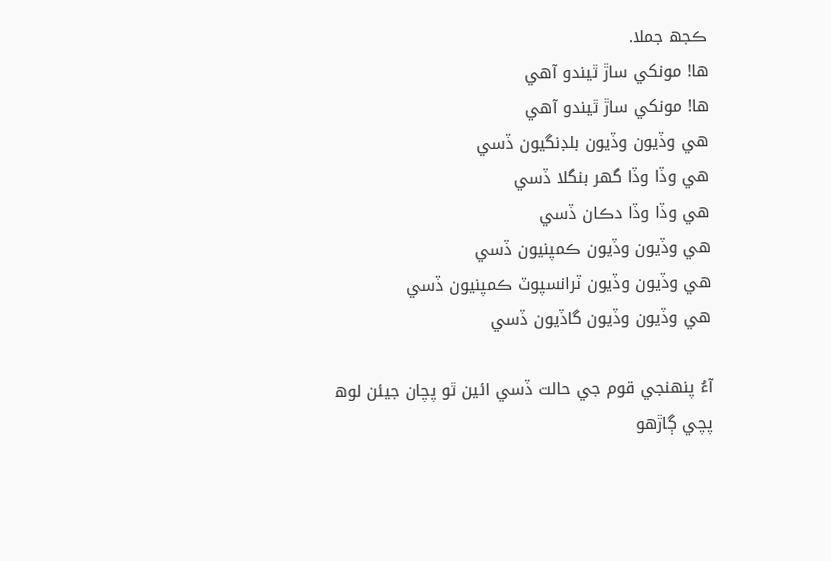ڪجھ جملا.
ھا! مونکي ساڙ ٿيندو آھي
ھا! مونکي ساڙ ٿيندو آھي
ھي وڏيون وڏيون بلڊنگيون ڏسي
ھي وڏا وڏا گھر بنگلا ڏسي
ھي وڏا وڏا دڪان ڏسي
ھي وڏيون وڏيون ڪمپنيون ڏسي
ھي وڏيون وڏيون ٽرانسپوٽ ڪمپنيون ڏسي
ھي وڏيون وڏيون گاڏيون ڏسي

آءُ پنھنجي قوم جي حالت ڏسي ائين ٿو پچان جيئن لوھ پچي ڳاڙھو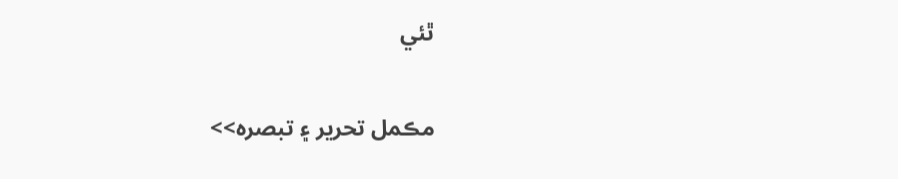ٿئي

مڪمل تحرير ۽ تبصره>>